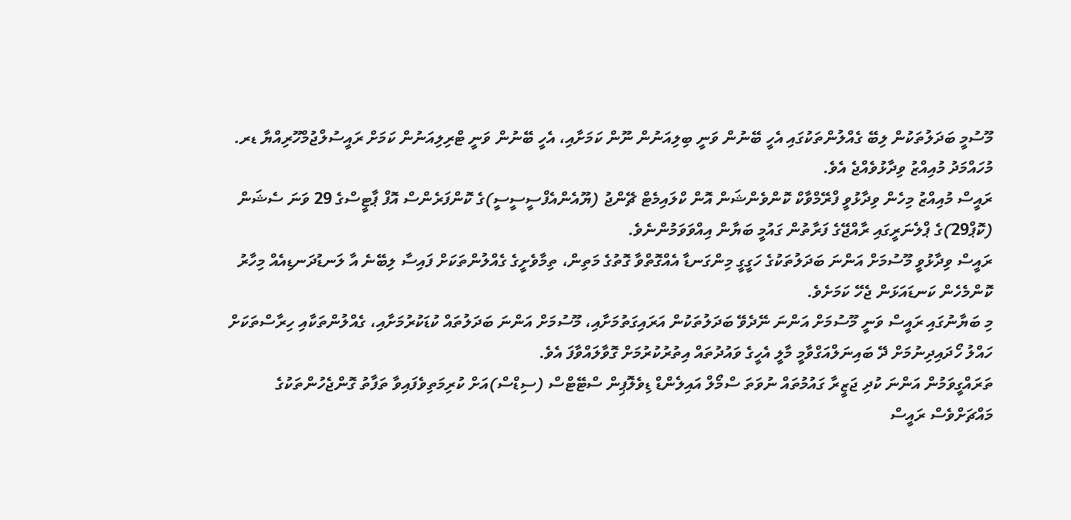މޫސުމީ ބަދަލުތަކުން ލިބޭ ގެއްލުންތަކުގައި އެހީ ބޭނުން ވަނީ ބިލިއަނުން ނޫން ކަމަށާއި، އެހީ ބޭނުން ވަނީ ޓްރިލިއަނުން ކަމަށް ރައީސުލްޖުމްހޫރިއްޔާ ޑރ. މުހައްމަދު މުއިއްޒު ވިދާޅުވެއްޖެ އެވެ.
ރައީސް މުއިއްޒު މިހެން ވިދާޅުވީ ފްރޭމްވާކް ކޮންވެންޝަން އޮން ކްލައިމެޓް ޗޭންޖު (ޔޫއެންއެފްސީސީސީ)ގެ ކޮންފަރެންސް އޮފް ޕާޓީސްގެ 29 ވަނަ ސެޝަން (ކޮޕް29)ގެ ޕްލެނަރީގައި ރާއްޖޭގެ ފަރާތުން ގައުމީ ބަޔާން އިއްވަވަމުންނެވެ.
ރައީސް ވިދާޅުވީ މޫސުމަށް އަންނަ ބަދަލުތަކުގެ ހަގީގީ މިންގަނޑާ އެއްގޮތްވާ ގޮތުގެ މަތިން، ތިމާވެށީގެ ގެއްލުންތަކަށް ފައިސާ ލިބޭނެ އާ ލަނޑުދަނޑިއެއް މިހާރު ކޮންމެހެން ކަނޑައަޅަން ޖެހޭ ކަމަށެވެ.
މި ބަޔާނުގައި ރައީސް ވަނީ މޫސުމަށް އަންނަ ނޭދެވޭ ބަދަލުތަކުން އަރައިގަތުމަށާއި، މޫސުމަށް އަންނަ ބަދަލުތައް ކުޑަކުރުމަށާއި، ގެއްލުންތަކާއި ހިރާސްތަކަށް ހައްލު ހޯދައިދިނުމަށް ދޭ ބައިނަލްއަގްވާމީ މާލީ އެހީގެ ވައުދުތައް އިތުރުކުރުމަށް ގޮވާލައްވާފަ އެވެ.
ތަރައްގީވަމުން އަންނަ ކުދި ޖަޒީރާ ގައުމުތައް ނުވަތަ ސްމޯލް އައިލެންޑް ޑިވެލޮޕިން ސްޓޭޓްސް (ސިޑްސް)އަށް ކުރިމަތިވެފައިވާ ތަފާތު ގޮންޖެހުންތަކުގެ މައްޗަށްވެސް ރައީސް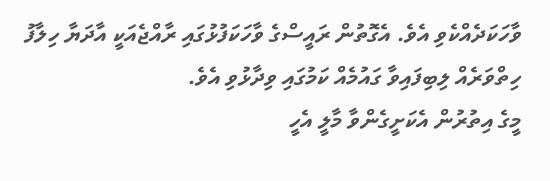ވާހަކަދެއްކެވި އެވެ. އެގޮތުން ރައީސްގެ ވާހަކަފުޅުގައި ރާއްޖެއަކީ އާދަޔާ ހިލާފު ހިތްވަރެއް ލިބިފައިވާ ގައުމެއް ކަމުގައި ވިދާޅުވި އެވެ.
މީގެ އިތުރުން އެކަށީގެންވާ މާލީ އެހީ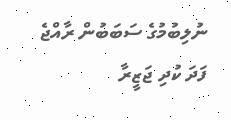ނުލިބުމުގެ ސަބަބުން ރާއްޖެ ފަދަ ކުދި ޖަޒީރާ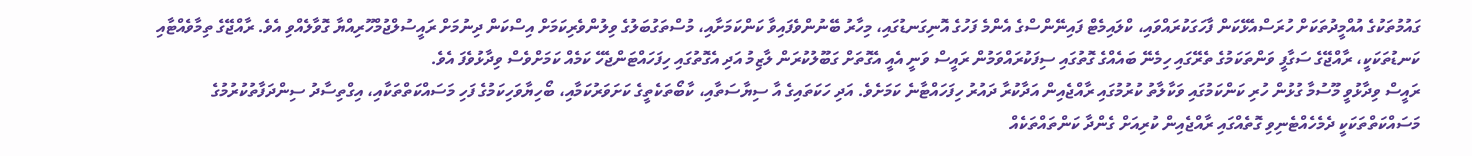ގައުމުތަކުގެ އުއްމީދުތަކަށް ހުރަސްއެޅޭކަން ފާހަގަކުރައްވައި، ކްލައިމެޓް ފައިނޭންސްގެ އެންމެ ފަހުގެ އޮނިގަނޑުގައި، މިހާރު ބޭނުންވެފައިވާ ކަންކަމަށާއި، މުސްތަގުބަލުގެ ވިލުންވެރިކަމަށް އިސްކަން ދިނުމަށް ރައީސުލްޖުމްހޫރިއްޔާ ގޮވާލެއްވި އެވެ. ރާއްޖޭގެ ތިމާވެއްޓާއި ކަނޑުތަކަކީ، ރާއްޖޭގެ ސަގާފީ ވަންތަކަމުގެ ތެރޭގައި ހިމެނޭ ބައެއްގެ ގޮތުގައި ސިފަކުރައްވަމުން ރައީސް ވަނީ އެއީ އެގޮތަށް ގަބޫލުކުރަން ލާޒިމު އަދި އެގޮތުގައި ހިފަހައްޓަންޖެހޭ ކަމެއް ކަމަށްވެސް ވިދާޅުވެފަ އެވެ.
ރައީސް ވިދާޅުވީ މޫސުމާ ގުޅުން ހުރި ކަންކަމުގައި ވަކާލާތު ކުރުމުގައި ރާއްޖެއިން އަދާކުރާ ދައުރު ހިފަހައްޓާނެ ކަމަށެވެ. އަދި ހަކަތައިގެ އާ ސިޔާސަތާއި، ކާބޯތަކެތީގެ ކަށަވަރުކަމާއި، ބޯހިޔާވަހިކަމުގެ ފަހި މަސައްކަތްތަކާއި، އިގްތިސާދު ސިންދަފާތުކުރުމުގެ މަސައްކަތްތަކަކީ ދެމެހެއްޓެނިވި ގޮތެއްގައި ރާއްޖެއިން ކުރިއަށް ގެންދާ ކަންތައްތަކެއް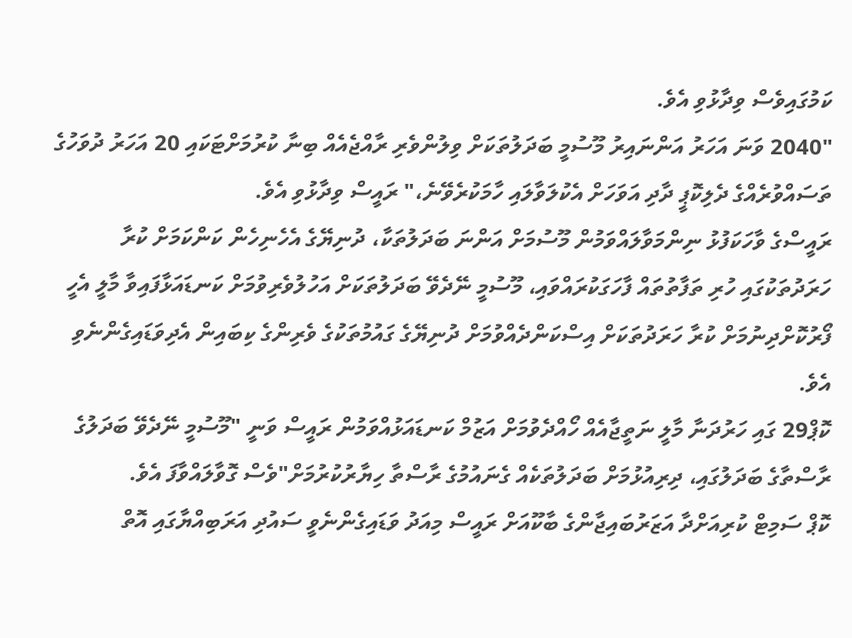ކަމުގައިވެސް ވިދާޅުވި އެވެ.
"2040 ވަނަ އަހަރު އަންނައިރު މޫސުމީ ބަދަލުތަކަށް ވިލުންވެރި ރާއްޖެއެއް ބިނާ ކުރުމަށްޓަކައި 20 އަހަރު ދުވަހުގެ ތަސައްވުރެއްގެ ދެލިކޮޕީ ދާދި އަވަހަށް އެކުލަވާލައި ހާމަކުރެވޭނެ،" ރައީސް ވިދާޅުވި އެވެ.
ރައީސްގެ ވާހަކަފުޅު ނިންމަވާލައްވަމުން މޫސުމަށް އަންނަ ބަދަލުތަކާ، ދުނިޔޭގެ އެހެނިހެން ކަންކަމަށް ކުރާ ހަރަދުތަކުގައި ހުރި ތަފާތުތައް ފާހަގަކުރައްވައި، މޫސުމީ ނޭދެވޭ ބަދަލުތަކަށް އަހުލުވެރިވުމަށް ކަނޑައަޅާފައިވާ މާލީ އެހީ ފޯރުކޮށްދިނުމަށް ކުރާ ހަރަދުތަކަށް އިސްކަންދެއްވުމަށް ދުނިޔޭގެ ގައުމުތަކުގެ ވެރިންގެ ކިބައިން އެދިވަޑައިގެންނެވި އެވެ.
ކޮޕް29 ގައި ހަރުދަނާ މާލީ ނަތީޖާއެއް ހޯއްދެވުމަށް އަޒުމް ކަނޑައަޅުއްވަމުން ރައީސް ވަނީ "މޫސުމީ ނޭދެވޭ ބަދަލުގެ ރާސްތާގެ ބަދަލުގައި، ދިރިއުޅުމަށް ބަދަލުތަކެއް ގެނައުމުގެ ރާސްތާ ހިޔާރުކުރުމަށް"ވެސް ގޮވާލައްވާފަ އެވެ.
ކޮޕް ސަމިޓް ކުރިއަށްދާ އަޒަރުބައިޖާންގެ ބާކޫއަށް ރައީސް މިއަދު ވަޑައިގެންނެވީ ސައުދި އަރަބިއްޔާގައި އޮތް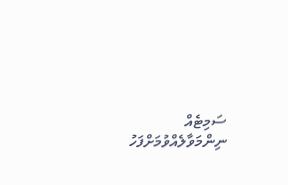ސަމިޓެއް ނިންމަވާލެއްވުމަށްފަހު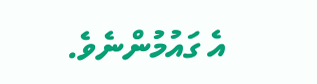އެ ގައުމުންނެވެ.